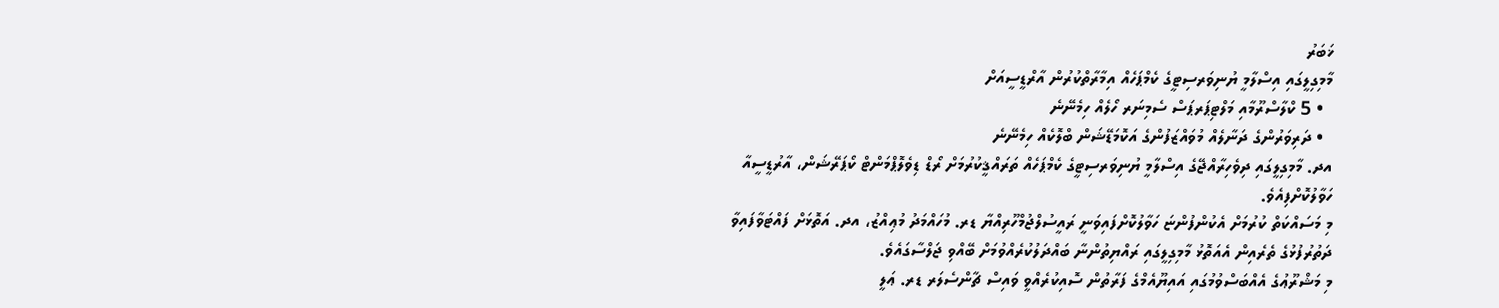ޚަބަރު
މާމިގިލީގައި އިސްލާމީ ޔުނިވަރސިޓީގެ ކެމްޕަހެއް އިމާރާތްކުރުން އާރްޑީސީއަށް
  • 5 ކްލާސްރޫމާއި މަލްޓިޕަރޕަސް ސެމިނަރ ހޯލެއް ހިމެނޭނެ
  • ދަރިވަރުންގެ ދަނާލެއް މުވައްޒަފުންގެ އަކޮމަޑޭޝަން ބްލޮކެއް ހިމެނޭނެ
އދ. މާމިގިލީގައި ދިވެހިރާއްޖޭގެ އިސްލާމީ ޔުނިވަރސިޓީގެ ކެމްޕަހެއް ތަރައްޤީކުރުމަށް ރޯޑް ޑިވެލޮޕްމަންޓް ކޯޕަރޭޝަން، އާރުޑީސީއާ ހަވާލުކޮށްފިއެވެ.
މި މަސައްކަތް ކުރުމަށް އެކުންފުންޏަ ހަވާލުކޮށްފައިވަނީ ރައީސުލްޖުމްހޫރިއްޔާ ޑރ. މުހައްމަދު މުޢިއްޒު، އދ. އަތޮޅަށް ފައްޓަވާފައިވާ ދަތުރުފުޅުގެ ތެރެއިން އެއަތޮޅު މާމިގިލީގައި ރައްޔިތުންނާ ބައްދަލުކުރެއްވުމަށް ބޭއްވި ޖަލްސާގައެވެ.
މި މަޝްރޫޢުގެ އެއްބަސްވުމުގައި އައިޔޫއެމްގެ ފަރާތުން ސޮއިކުރެއްވީ ވައިސް ޗާންސެލަރ ޑރ. ޢަލީ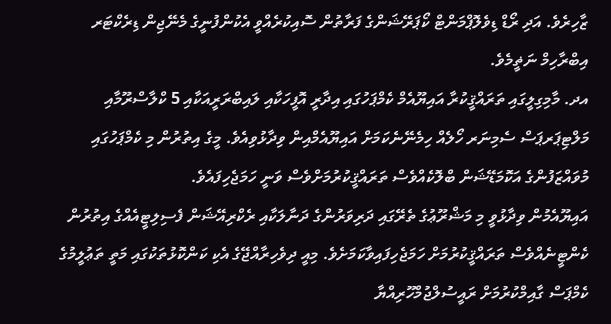ޒާހިރެވެ. އަދި ރޯޑް ޑިވެލޮޕްމަންޓް ކޯޕަރޭޝަންގެ ފަރާތުން ސޮއިކުރެއްވީ އެކުންފުނީގެ މެނޭޖިން ޑިރެކްޓަރ އިބްރާހިމް ނަޡީމެވެ.
އދ. މާމިގިލީގައި ތަރައްޤީކުރާ އައިޔޫއެމް ކެމްޕަހުގައި އިދާރީ އޮފީހަކާއި ލައިބްރަރީއަކާއި 5 ކްލާސްރޫމާއި މަލްޓިޕަރޕަސް ސެމިނަރ ހޯލެއް ހިމެނޭނެކަމަށް އައިޔޫއެމްއިން ވިދާޅުވިއެވެ. މީގެ އިތުރުން މި ކެމްޕަހުގައި މުވައްޒަފުންގެ އަކޮމަޑޭޝަން ބްލޮކެއްވެސް ތަރައްޤީކުރުމަށްވެސް ވަނީ ހަމަޖެހިފައެވެ.
އައިޔޫއެމުން ވިދާޅުވީ މި މަޝްރޫޢުގެ ތެރޭގައި ދަރިވަރުންގެ ދަނާލަކާއި ރެކްރިއޭޝަން ފެސިލިޓީއެއްގެ އިތުރުން ކެންޓީނެއްވެސް ތަރައްޤީކުރުމަށް ހަމަޖެހިފައިވާކަމަށެވެ. މިއީ ދިވެހިރާއްޖޭގެ އެކި ކަންކޮޅުތަކުގައި މަތީ ތަޢުލީމުގެ ކެމްޕަސް ގާއިމްކުރުމަށް ރައީސުލްޖުމްހޫރިއްޔާ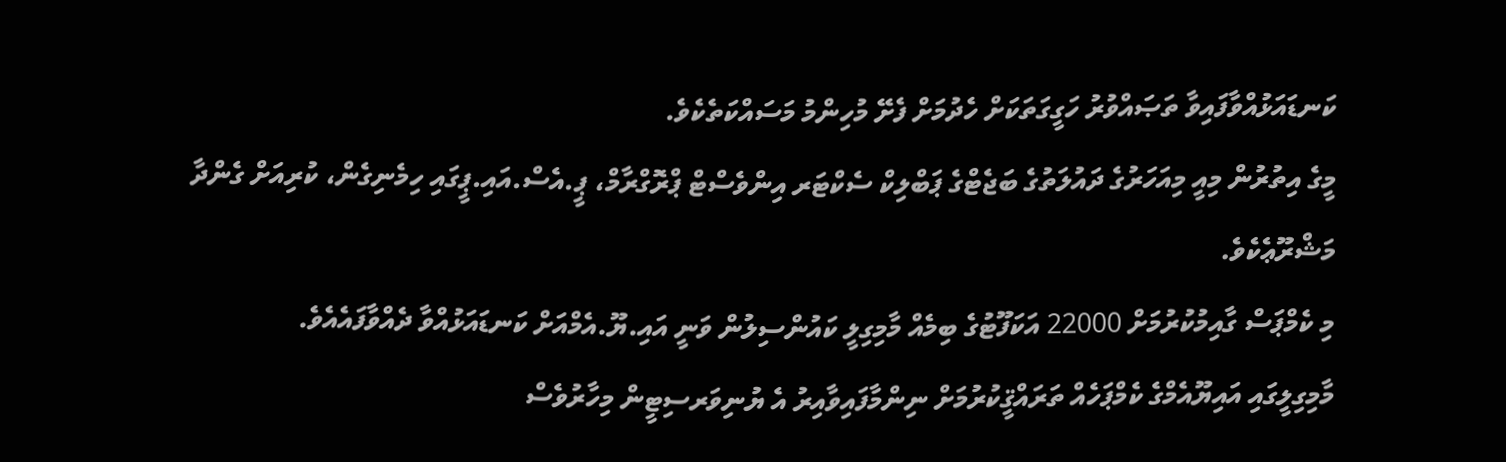ކަނޑައަޅުއްވާފައިވާ ތަޞައްވުރު ހަގީގަތަކަށް ހެދުމަށް ފެށޭ މުހިންމު މަސައްކަތެކެވެ.
މީގެ އިތުރުން މިއީ މިއަހަރުގެ ދައުލަތުގެ ބަޖެޓްގެ ޕަބްލިކް ސެކްޓަރ އިންވެސްޓް ޕްރޮގްރާމް، ޕީ.އެސް.އައި.ޕީގައި ހިމެނިގެން، ކުރިއަށް ގެންދާ މަޝްރޫޢެކެވެ.
މި ކެމްޕަސް ގާއިމުކުރުމަށް 22000 އަކަފޫޓުގެ ބިމެއް މާމިގިލީ ކައުންސިލުން ވަނީ އައި.ޔޫ.އެމްއަށް ކަނޑައަޅުއްވާ ދެއްވާފައެއެވެ.
މާމިގިލީގައި އައިޔޫއެމްގެ ކެމްޕަހެއް ތަރައްޤީކުރުމަށް ނިންމާފައިވާއިރު އެ ޔުނިވަރސިޓީން މިހާރުވެސް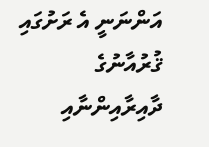އަންނަނީ އެ ރަށުގައި ޤުރުއާނުގެ ދާއިރާއިންނާއި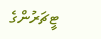ޓީޗަރުންގެ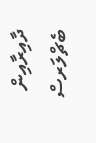ދާއިރާއިން ބެޗްލަރސް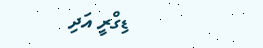ޑިގްރީ އަދި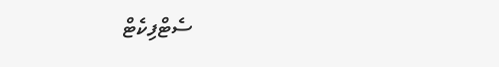ސެޓްފިކެޓް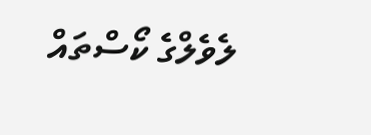ލެވެލްގެ ކޯސްތައް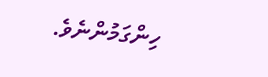ހިންގަމުންނެވެ.